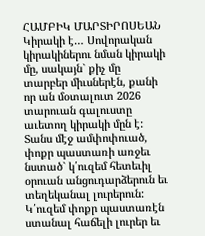ՀԱՄԲԻԿ ՄԱՐՏԻՐՈՍԵԱՆ
Կիրակի է… Սովորական կիրակիներու նման կիրակի մը, սակայն` քիչ մը տարբեր միւսներէն, քանի որ ան մօտալուտ 2026 տարուան գալուստը աւետող կիրակի մըն է:
Տանս մէջ ամփոփուած, փոքր պաստառի առջեւ նստած` կ՛ուզեմ հետեւիլ օրուան անցուդարձերուն եւ տեղեկանալ լուրերուն: Կ՛ուզեմ փոքր պաստառէն ստանալ հաճելի լուրեր եւ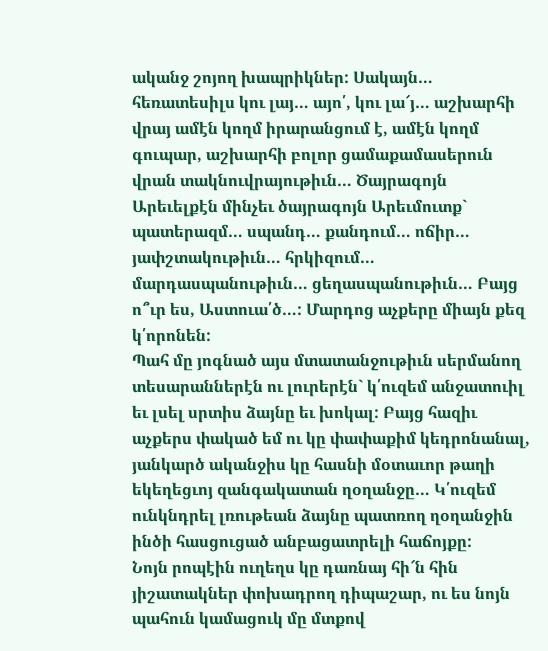ականջ շոյող խապրիկներ: Սակայն… հեռատեսիլս կու լայ… այո՛, կու լա՜յ… աշխարհի վրայ ամէն կողմ իրարանցում է, ամէն կողմ գուպար, աշխարհի բոլոր ցամաքամասերուն վրան տակնուվրայութիւն… Ծայրագոյն Արեւելքէն մինչեւ ծայրագոյն Արեւմուտք` պատերազմ… սպանդ… քանդում… ոճիր… յափշտակութիւն… հրկիզում… մարդասպանութիւն… ցեղասպանութիւն… Բայց ո՞ւր ես, Աստուա՛ծ…: Մարդոց աչքերը միայն քեզ կ՛որոնեն:
Պահ մը յոգնած այս մտատանջութիւն սերմանող տեսարաններէն ու լուրերէն` կ՛ուզեմ անջատուիլ եւ լսել սրտիս ձայնը եւ խոկալ: Բայց հազիւ աչքերս փակած եմ ու կը փափաքիմ կեդրոնանալ, յանկարծ ականջիս կը հասնի մօտաւոր թաղի եկեղեցւոյ զանգակատան ղօղանջը… Կ՛ուզեմ ունկնդրել լռութեան ձայնը պատռող ղօղանջին ինծի հասցուցած անբացատրելի հաճոյքը:
Նոյն րոպէին ուղեղս կը դառնայ հի՜ն հին յիշատակներ փոխադրող դիպաշար, ու ես նոյն պահուն կամացուկ մը մտքով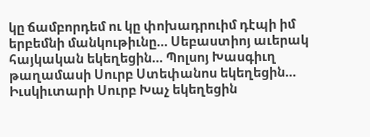կը ճամբորդեմ ու կը փոխադրուիմ դէպի իմ երբեմնի մանկութիւնը… Սեբաստիոյ աւերակ հայկական եկեղեցին… Պոլսոյ Խասգիւղ թաղամասի Սուրբ Ստեփանոս եկեղեցին… Իւսկիւտարի Սուրբ Խաչ եկեղեցին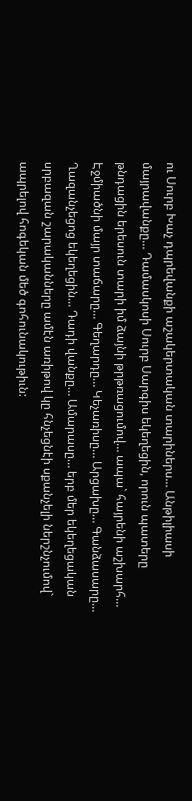ու Սուրբ Խաչ դպրեվանքի աշակերտական տարիներս… Անթիլիասի մայրավանքը… Դամասկոսի Սուրբ Սարգիս եկեղեցին, որուն պատերը թնդացին երեսուն տարի իմ ձայնի թրթռացումով… ապա` հայրենի աշխարհ… Էջմիածնի մայր տաճարը… Գեղարդը… Կեչառիսը… Արցախը… Գանձասարը… Ղազանչեցոց եկեղեցին… Դադի վանքը… Ամարասը… երբ մեր եկեղեցական սրբազան շարականները ամէն առիթով կը հնչեցնէի սքանչելի ներշնչումով` ապրելով հոգեկան մեծ գոհունակութիւն: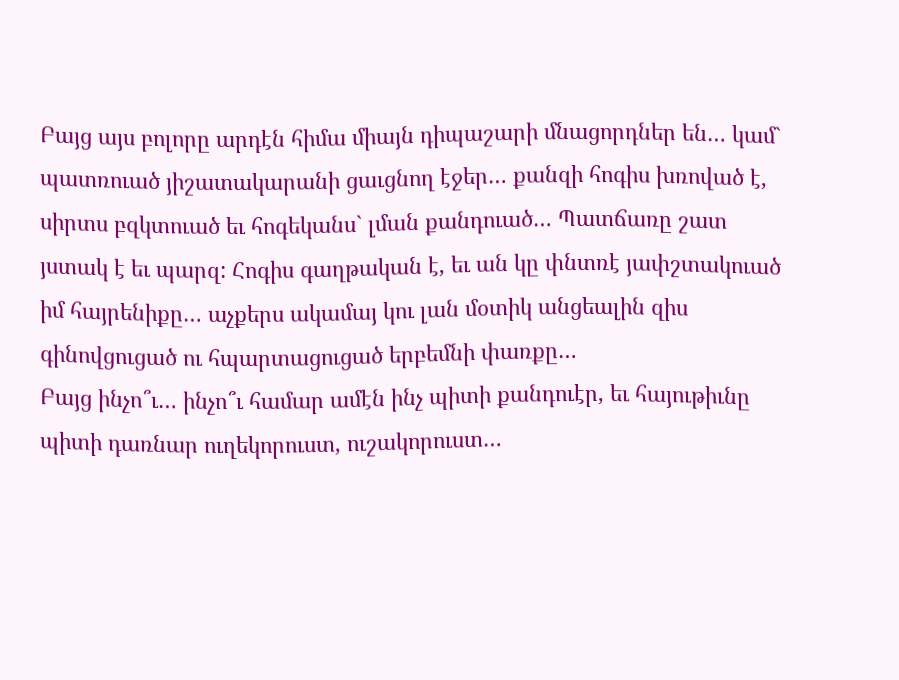Բայց այս բոլորը արդէն հիմա միայն դիպաշարի մնացորդներ են… կամ` պատռուած յիշատակարանի ցաւցնող էջեր… քանզի հոգիս խռոված է, սիրտս բզկտուած եւ հոգեկանս` լման քանդուած… Պատճառը շատ յստակ է եւ պարզ: Հոգիս գաղթական է, եւ ան կը փնտռէ յափշտակուած իմ հայրենիքը… աչքերս ակամայ կու լան մօտիկ անցեալին զիս գինովցուցած ու հպարտացուցած երբեմնի փառքը…
Բայց ինչո՞ւ… ինչո՞ւ համար ամէն ինչ պիտի քանդուէր, եւ հայութիւնը պիտի դառնար ուղեկորուստ, ուշակորուստ…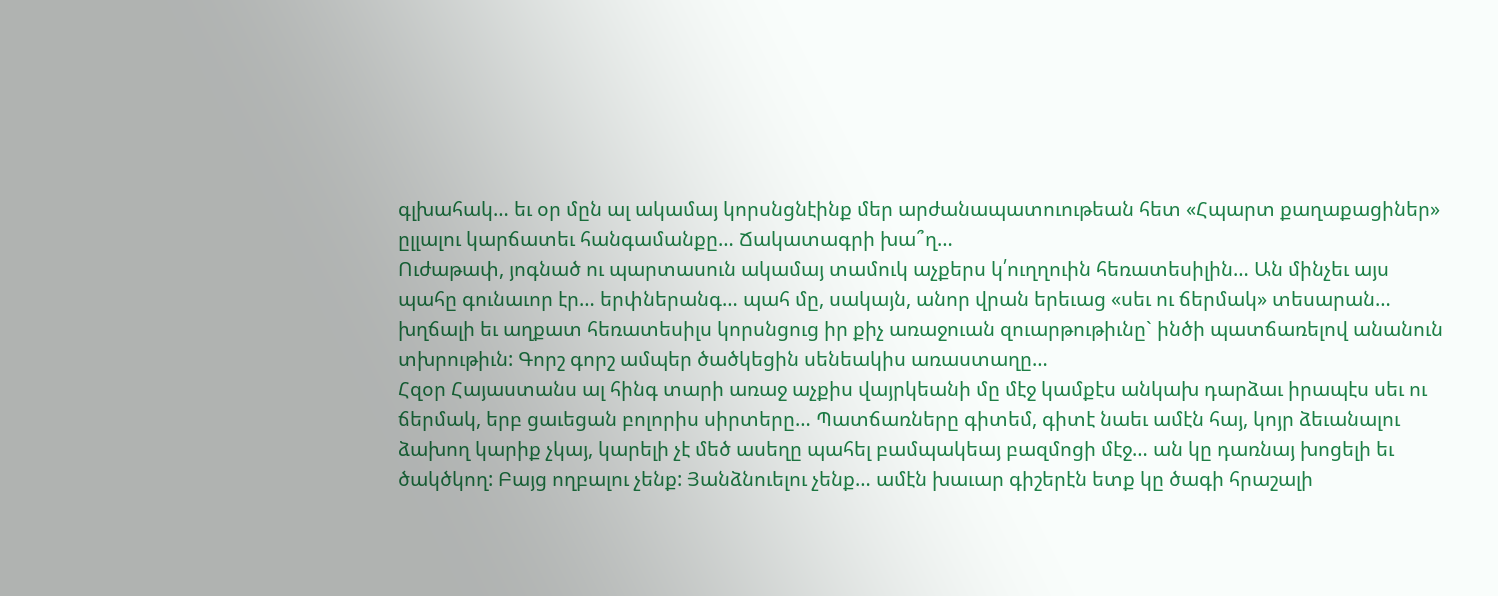գլխահակ… եւ օր մըն ալ ակամայ կորսնցնէինք մեր արժանապատուութեան հետ «Հպարտ քաղաքացիներ» ըլլալու կարճատեւ հանգամանքը… Ճակատագրի խա՞ղ…
Ուժաթափ, յոգնած ու պարտասուն ակամայ տամուկ աչքերս կ՛ուղղուին հեռատեսիլին… Ան մինչեւ այս պահը գունաւոր էր… երփներանգ… պահ մը, սակայն, անոր վրան երեւաց «սեւ ու ճերմակ» տեսարան… խղճալի եւ աղքատ հեռատեսիլս կորսնցուց իր քիչ առաջուան զուարթութիւնը` ինծի պատճառելով անանուն տխրութիւն: Գորշ գորշ ամպեր ծածկեցին սենեակիս առաստաղը…
Հզօր Հայաստանս ալ հինգ տարի առաջ աչքիս վայրկեանի մը մէջ կամքէս անկախ դարձաւ իրապէս սեւ ու ճերմակ, երբ ցաւեցան բոլորիս սիրտերը… Պատճառները գիտեմ, գիտէ նաեւ ամէն հայ, կոյր ձեւանալու ձախող կարիք չկայ, կարելի չէ մեծ ասեղը պահել բամպակեայ բազմոցի մէջ… ան կը դառնայ խոցելի եւ ծակծկող: Բայց ողբալու չենք: Յանձնուելու չենք… ամէն խաւար գիշերէն ետք կը ծագի հրաշալի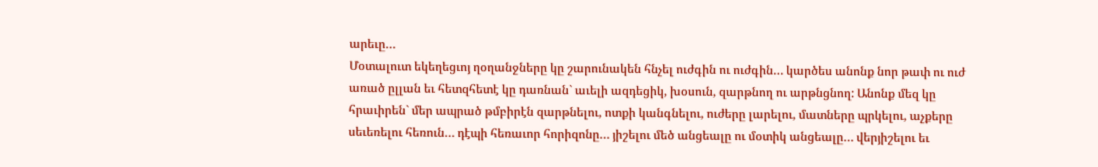արեւը…
Մօտալուտ եկեղեցւոյ ղօղանջները կը շարունակեն հնչել ուժգին ու ուժգին… կարծես անոնք նոր թափ ու ուժ առած ըլլան եւ հետզհետէ կը դառնան` աւելի ազդեցիկ, խօսուն, զարթնող ու արթնցնող: Անոնք մեզ կը հրաւիրեն` մեր ապրած թմբիրէն զարթնելու, ոտքի կանգնելու, ուժերը լարելու, մատները պրկելու, աչքերը սեւեռելու հեռուն… դէպի հեռաւոր հորիզոնը… յիշելու մեծ անցեալը ու մօտիկ անցեալը… վերյիշելու եւ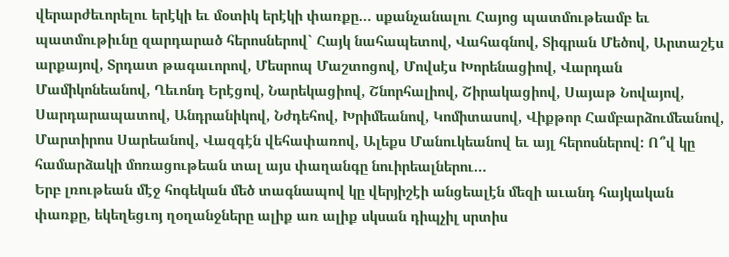վերարժեւորելու երէկի եւ մօտիկ երէկի փառքը… սքանչանալու Հայոց պատմութեամբ եւ պատմութիւնը զարդարած հերոսներով` Հայկ նահապետով, Վահագնով, Տիգրան Մեծով, Արտաշէս արքայով, Տրդատ թագաւորով, Մեսրոպ Մաշտոցով, Մովսէս Խորենացիով, Վարդան Մամիկոնեանով, Ղեւոնդ Երէցով, Նարեկացիով, Շնորհալիով, Շիրակացիով, Սայաթ Նովայով, Սարդարապատով, Անդրանիկով, Նժդեհով, Խրիմեանով, Կոմիտասով, Վիքթոր Համբարձումեանով, Մարտիրոս Սարեանով, Վազգէն վեհափառով, Ալեքս Մանուկեանով եւ այլ հերոսներով: Ո՞վ կը համարձակի մոռացութեան տալ այս փաղանգը նուիրեալներու…
Երբ լռութեան մէջ հոգեկան մեծ տագնապով կը վերյիշէի անցեալէն մեզի աւանդ հայկական փառքը, եկեղեցւոյ ղօղանջները ալիք առ ալիք սկսան դիպչիլ սրտիս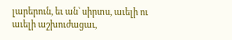լարերուն, եւ ան` սիրտս, աւելի ու աւելի աշխուժացաւ,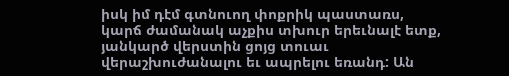իսկ իմ դէմ գտնուող փոքրիկ պաստառս, կարճ ժամանակ աչքիս տխուր երեւնալէ ետք, յանկարծ վերստին ցոյց տուաւ վերաշխուժանալու եւ ապրելու եռանդ: Ան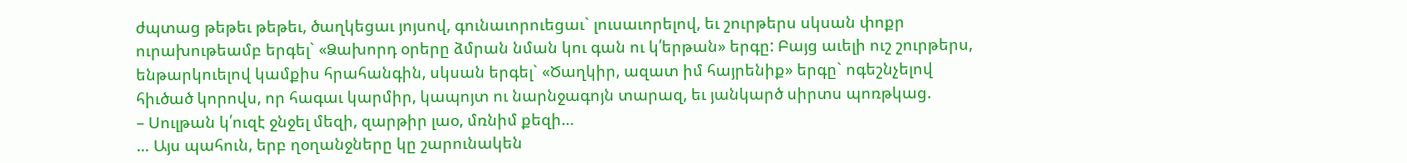ժպտաց թեթեւ թեթեւ, ծաղկեցաւ յոյսով, գունաւորուեցաւ` լուսաւորելով, եւ շուրթերս սկսան փոքր ուրախութեամբ երգել` «Ձախորդ օրերը ձմրան նման կու գան ու կ՛երթան» երգը: Բայց աւելի ուշ շուրթերս, ենթարկուելով կամքիս հրահանգին, սկսան երգել` «Ծաղկիր, ազատ իմ հայրենիք» երգը` ոգեշնչելով հիւծած կորովս, որ հագաւ կարմիր, կապոյտ ու նարնջագոյն տարազ, եւ յանկարծ սիրտս պոռթկաց.
– Սուլթան կ՛ուզէ ջնջել մեզի, զարթիր լաօ, մռնիմ քեզի…
… Այս պահուն, երբ ղօղանջները կը շարունակեն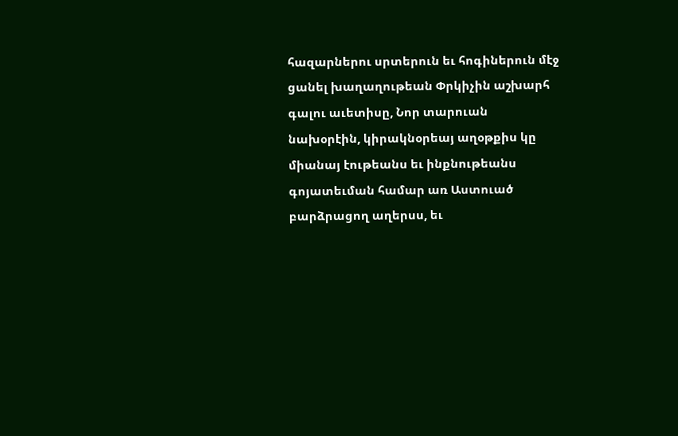հազարներու սրտերուն եւ հոգիներուն մէջ ցանել խաղաղութեան Փրկիչին աշխարհ գալու աւետիսը, Նոր տարուան նախօրէին, կիրակնօրեայ աղօթքիս կը միանայ էութեանս եւ ինքնութեանս գոյատեւման համար առ Աստուած բարձրացող աղերսս, եւ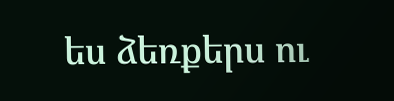ես ձեռքերս ու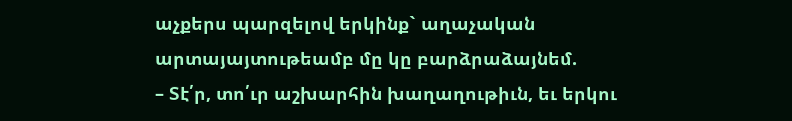աչքերս պարզելով երկինք` աղաչական արտայայտութեամբ մը կը բարձրաձայնեմ.
– Տէ՛ր, տո՛ւր աշխարհին խաղաղութիւն, եւ երկու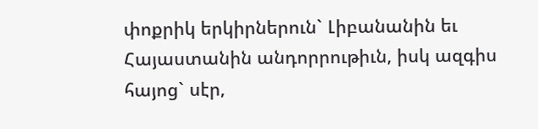փոքրիկ երկիրներուն` Լիբանանին եւ Հայաստանին անդորրութիւն, իսկ ազգիս հայոց` սէր,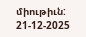միութիւն:
21-12-2025